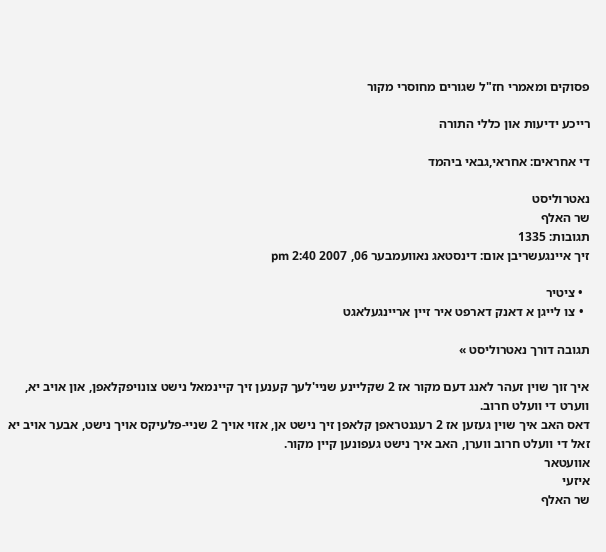פסוקים ומאמרי חז"ל שגורים מחוסרי מקור

רייכע ידיעות און כללי התורה

די אחראים: אחראי,גבאי ביהמד

נאטרוליסט
שר האלף
תגובות: 1335
זיך איינגעשריבן אום: דינסטאג נאוועמבער 06, 2007 2:40 pm

  • ציטיר
  • צו לייגן א דאנק דארפט איר זיין אריינגעלאגט

תגובה דורך נאטרוליסט »

איך זוך שוין זעהר לאנג דעם מקור אז 2 שקליינע שניי'לעך קענען זיך קיינמאל נישט צונויפקלאפן, און אויב יא, ווערט די וועלט חרוב.
דאס האב איך שוין געזען אז 2 רעגנטראפן קלאפן זיך נישט אן, אזוי אויך 2 שניי-פלעיקס אויך נישט, אבער אויב יא זאל די וועלט חרוב ווערן, האב איך נישט געפונען קיין מקור.
אוועטאר
איזעי
שר האלף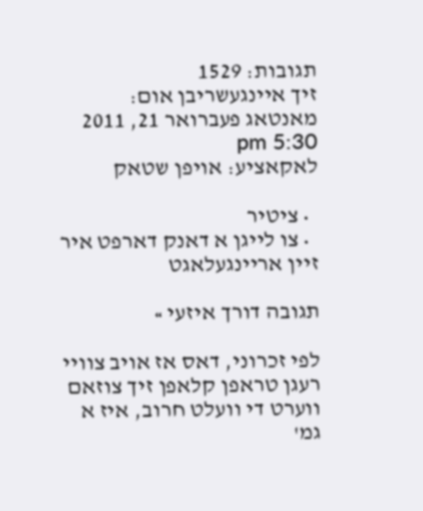תגובות: 1529
זיך איינגעשריבן אום: מאנטאג פעברואר 21, 2011 5:30 pm
לאקאציע: אויפן שטאק

  • ציטיר
  • צו לייגן א דאנק דארפט איר זיין אריינגעלאגט

תגובה דורך איזעי »

לפי זכרוני, דאס אז אויב צוויי רעגן טראפן קלאפן זיך צוזאם ווערט די וועלט חרוב, איז א גמ'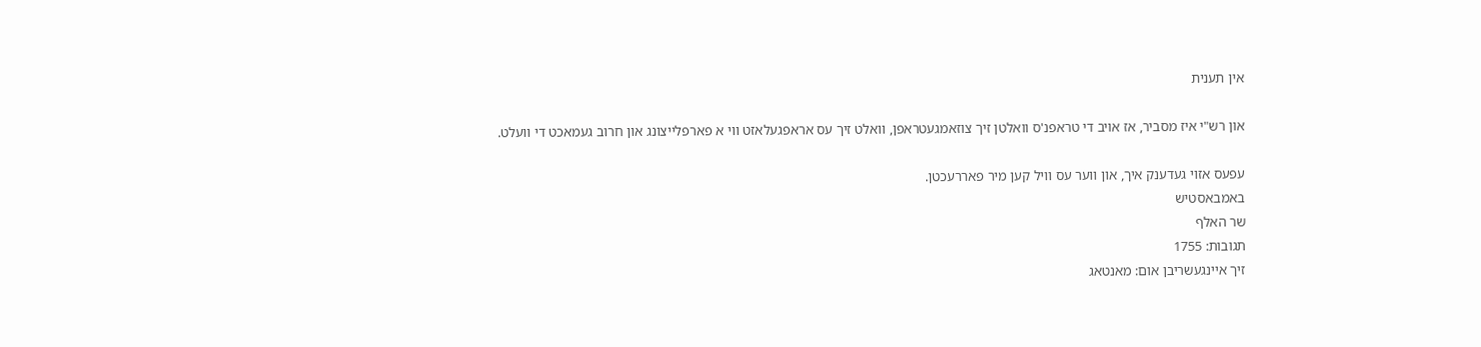אין תענית

און רש"י איז מסביר, אז אויב די טראפנ'ס וואלטן זיך צוזאמגעטראפן, וואלט זיך עס אראפגעלאזט ווי א פארפלייצונג און חרוב געמאכט די וועלט.

עפעס אזוי געדענק איך, און ווער עס וויל קען מיר פאררעכטן.
באמבאסטיש
שר האלף
תגובות: 1755
זיך איינגעשריבן אום: מאנטאג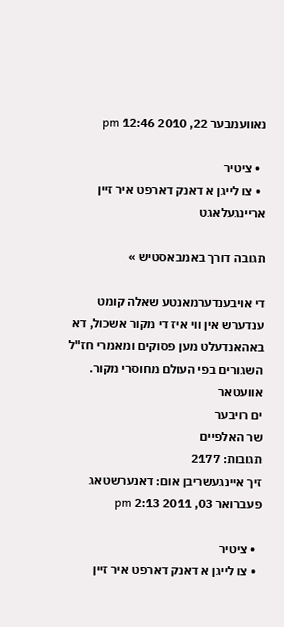נאוועמבער 22, 2010 12:46 pm

  • ציטיר
  • צו לייגן א דאנק דארפט איר זיין אריינגעלאגט

תגובה דורך באמבאסטיש »

די אויבענדערמאנטע שאלה קומט ענדערש אין ווי איז די מקור אשכול, דא באהאנדעלט מען פסוקים ומאמרי חז"ל השגורים בפי העולם מחוסרי מקור.
אוועטאר
ים רויבער
שר האלפיים
תגובות: 2177
זיך איינגעשריבן אום: דאנערשטאג פעברואר 03, 2011 2:13 pm

  • ציטיר
  • צו לייגן א דאנק דארפט איר זיין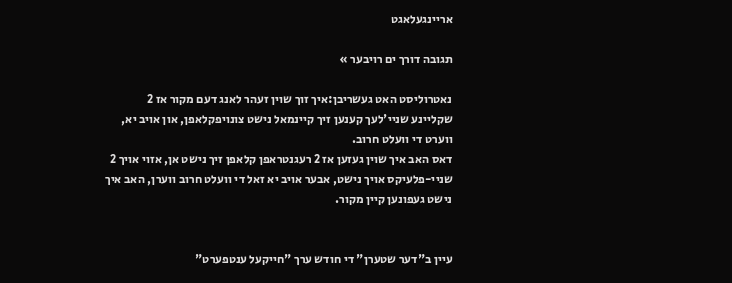אריינגעלאגט

תגובה דורך ים רויבער »

נאטרוליסט האט געשריבן:איך זוך שוין זעהר לאנג דעם מקור אז 2 שקליינע שניי'לעך קענען זיך קיינמאל נישט צונויפקלאפן, און אויב יא, ווערט די וועלט חרוב.
דאס האב איך שוין געזען אז 2 רעגנטראפן קלאפן זיך נישט אן, אזוי אויך 2 שניי-פלעיקס אויך נישט, אבער אויב יא זאל די וועלט חרוב ווערן, האב איך נישט געפונען קיין מקור.


עיין ב"דער שטערן" די חודש ערך "חייקעל ענטפערט"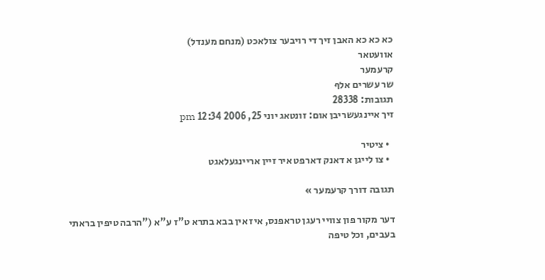כא כא כא האבן זיך די רויבער צולאכט (מנחם מענדל)
אוועטאר
קרעמער
שר עשרים אלף
תגובות: 28338
זיך איינגעשריבן אום: זונטאג יוני 25, 2006 12:34 pm

  • ציטיר
  • צו לייגן א דאנק דארפט איר זיין אריינגעלאגט

תגובה דורך קרעמער »

דער מקור פון צוויי רעגן טראפנס, איז אין בבא בתרא ט"ז ע"א ("הרבה טיפין בראתי בעבים, וכל טיפה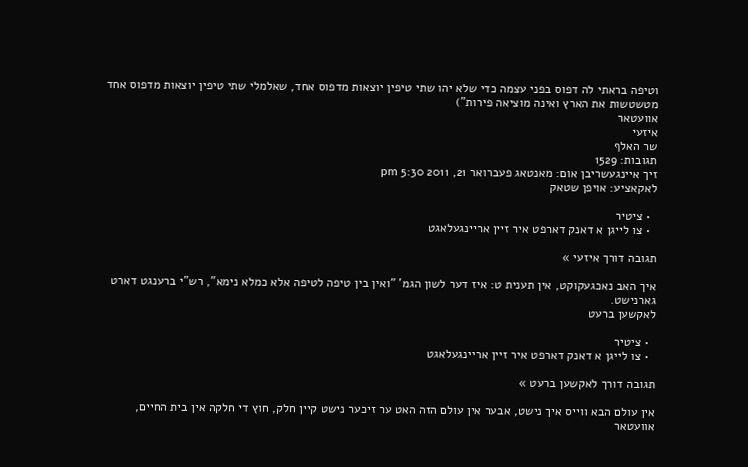וטיפה בראתי לה דפוס בפני עצמה כדי שלא יהו שתי טיפין יוצאות מדפוס אחד, שאלמלי שתי טיפין יוצאות מדפוס אחד מטשטשות את הארץ ואינה מוציאה פירות")
אוועטאר
איזעי
שר האלף
תגובות: 1529
זיך איינגעשריבן אום: מאנטאג פעברואר 21, 2011 5:30 pm
לאקאציע: אויפן שטאק

  • ציטיר
  • צו לייגן א דאנק דארפט איר זיין אריינגעלאגט

תגובה דורך איזעי »

איך האב נאכגעקוקט, אין תענית ט: איז דער לשון הגמ' "ואין בין טיפה לטיפה אלא כמלא נימא", רש"י ברענגט דארט גארנישט.
לאקשען ברעט

  • ציטיר
  • צו לייגן א דאנק דארפט איר זיין אריינגעלאגט

תגובה דורך לאקשען ברעט »

אין עולם הבא ווייס איך נישט, אבער אין עולם הזה האט ער זיכער נישט קיין חלק, חוץ די חלקה אין בית החיים,
אוועטאר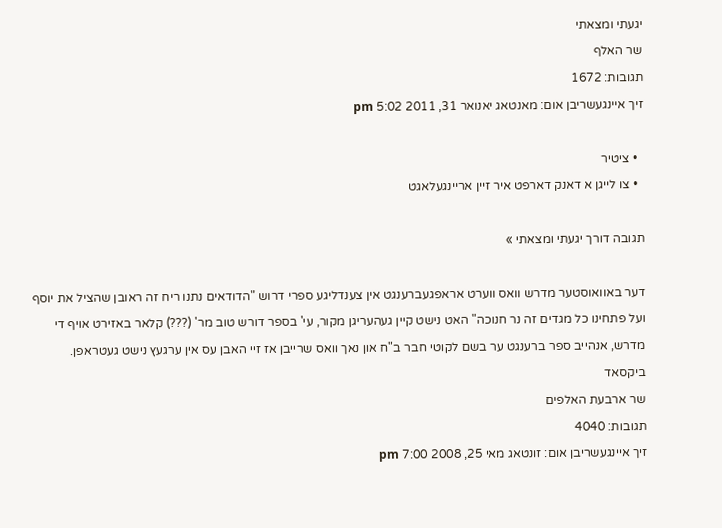יגעתי ומצאתי
שר האלף
תגובות: 1672
זיך איינגעשריבן אום: מאנטאג יאנואר 31, 2011 5:02 pm

  • ציטיר
  • צו לייגן א דאנק דארפט איר זיין אריינגעלאגט

תגובה דורך יגעתי ומצאתי »

דער באוואוסטער מדרש וואס ווערט אראפגעברענגט אין צענדליגע ספרי דרוש "הדודאים נתנו ריח זה ראובן שהציל את יוסף ועל פתחינו כל מגדים זה נר חנוכה" האט נישט קיין געהעריגן מקור, עי' בספר דורש טוב מר' (???) קלאר באזירט אויף די מדרש, אנהייב ספר ברענגט ער בשם לקוטי חבר ב"ח און נאך וואס שרייבן אז זיי האבן עס אין ערגעץ נישט געטראפן.
ביקסאד
שר ארבעת האלפים
תגובות: 4040
זיך איינגעשריבן אום: זונטאג מאי 25, 2008 7:00 pm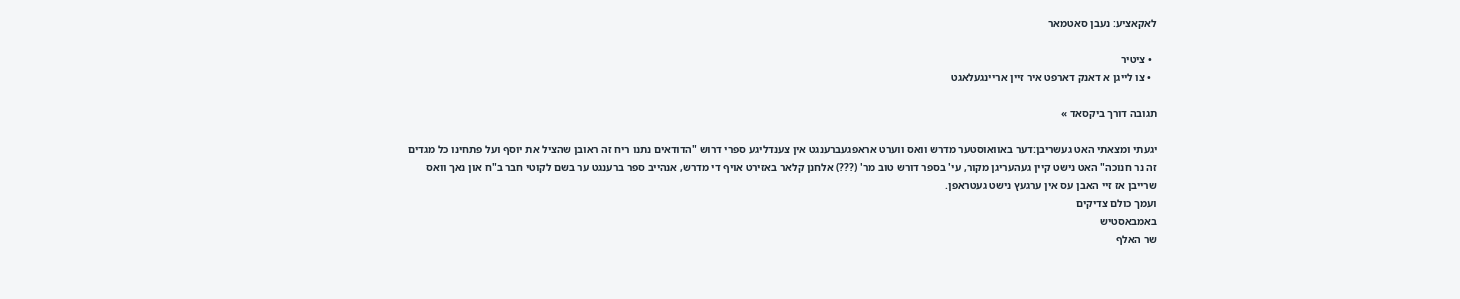לאקאציע: נעבן סאטמאר

  • ציטיר
  • צו לייגן א דאנק דארפט איר זיין אריינגעלאגט

תגובה דורך ביקסאד »

יגעתי ומצאתי האט געשריבן:דער באוואוסטער מדרש וואס ווערט אראפגעברענגט אין צענדליגע ספרי דרוש "הדודאים נתנו ריח זה ראובן שהציל את יוסף ועל פתחינו כל מגדים זה נר חנוכה" האט נישט קיין געהעריגן מקור, עי' בספר דורש טוב מר' (???) אלחנן קלאר באזירט אויף די מדרש, אנהייב ספר ברענגט ער בשם לקוטי חבר ב"ח און נאך וואס שרייבן אז זיי האבן עס אין ערגעץ נישט געטראפן.
ועמך כולם צדיקים
באמבאסטיש
שר האלף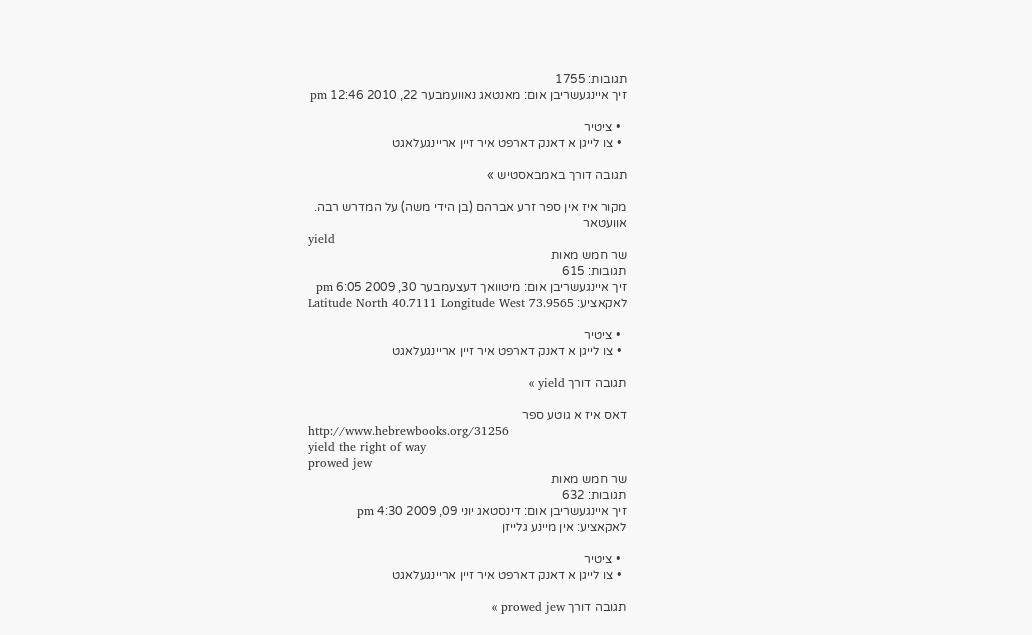תגובות: 1755
זיך איינגעשריבן אום: מאנטאג נאוועמבער 22, 2010 12:46 pm

  • ציטיר
  • צו לייגן א דאנק דארפט איר זיין אריינגעלאגט

תגובה דורך באמבאסטיש »

מקור איז אין ספר זרע אברהם (בן הידי משה) על המדרש רבה.
אוועטאר
yield
שר חמש מאות
תגובות: 615
זיך איינגעשריבן אום: מיטוואך דעצעמבער 30, 2009 6:05 pm
לאקאציע: Latitude North 40.7111 Longitude West 73.9565

  • ציטיר
  • צו לייגן א דאנק דארפט איר זיין אריינגעלאגט

תגובה דורך yield »

דאס איז א גוטע ספר
http://www.hebrewbooks.org/31256
yield the right of way
prowed jew
שר חמש מאות
תגובות: 632
זיך איינגעשריבן אום: דינסטאג יוני 09, 2009 4:30 pm
לאקאציע: אין מיינע גלייזן

  • ציטיר
  • צו לייגן א דאנק דארפט איר זיין אריינגעלאגט

תגובה דורך prowed jew »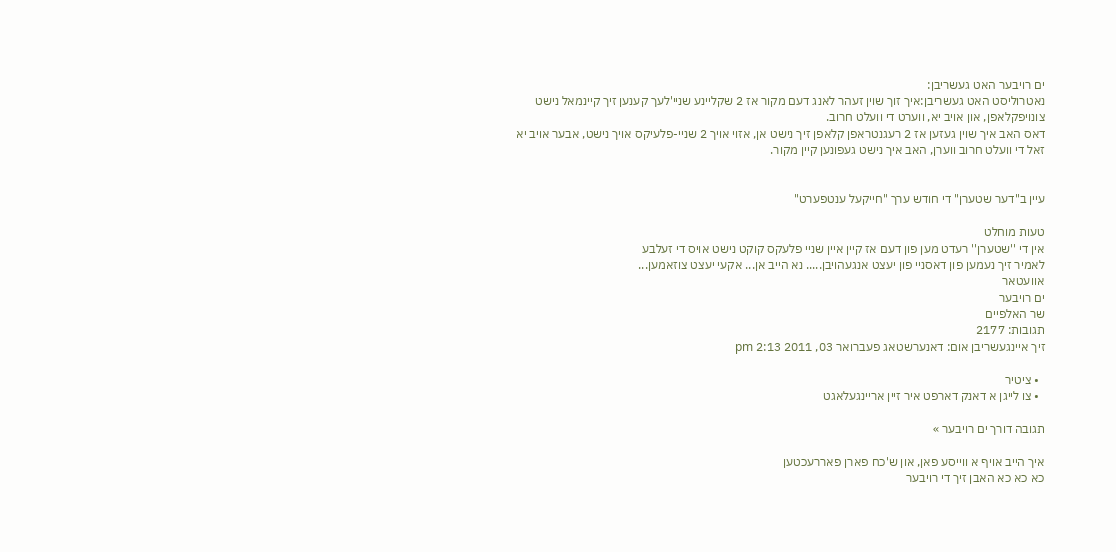ים רויבער האט געשריבן:
נאטרוליסט האט געשריבן:איך זוך שוין זעהר לאנג דעם מקור אז 2 שקליינע שניי'לעך קענען זיך קיינמאל נישט צונויפקלאפן, און אויב יא, ווערט די וועלט חרוב.
דאס האב איך שוין געזען אז 2 רעגנטראפן קלאפן זיך נישט אן, אזוי אויך 2 שניי-פלעיקס אויך נישט, אבער אויב יא זאל די וועלט חרוב ווערן, האב איך נישט געפונען קיין מקור.


עיין ב"דער שטערן" די חודש ערך "חייקעל ענטפערט"

טעות מוחלט
אין די ''שטערן'' רעדט מען פון דעם אז קיין איין שניי פלעקס קוקט נישט אויס די זעלבע
לאמיר זיך נעמען פון דאסניי פון יעצט אנגעהויבן..... נא הייב אן... אקעי יעצט צוזאמען...
אוועטאר
ים רויבער
שר האלפיים
תגובות: 2177
זיך איינגעשריבן אום: דאנערשטאג פעברואר 03, 2011 2:13 pm

  • ציטיר
  • צו לייגן א דאנק דארפט איר זיין אריינגעלאגט

תגובה דורך ים רויבער »

איך הייב אויף א ווייסע פאן, און ש'כח פארן פאררעכטען
כא כא כא האבן זיך די רויבער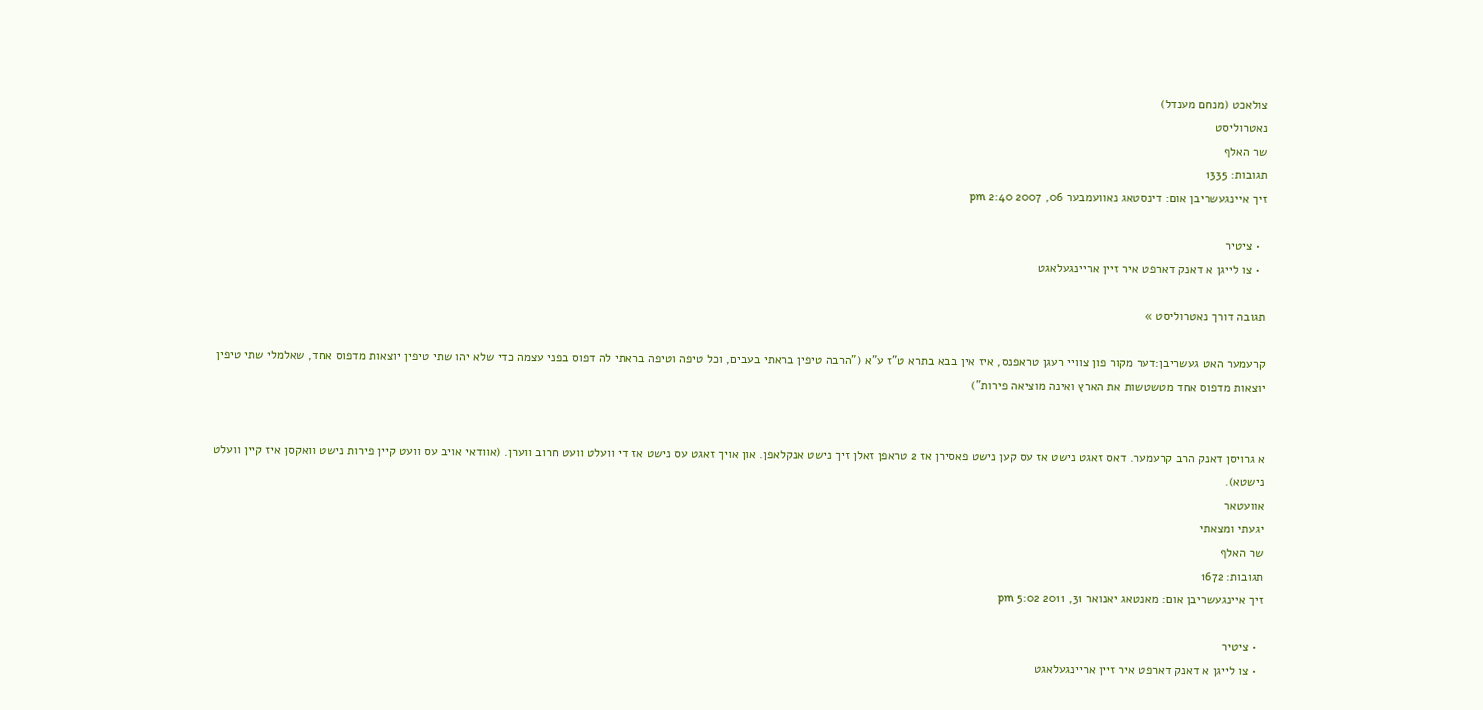צולאכט (מנחם מענדל)
נאטרוליסט
שר האלף
תגובות: 1335
זיך איינגעשריבן אום: דינסטאג נאוועמבער 06, 2007 2:40 pm

  • ציטיר
  • צו לייגן א דאנק דארפט איר זיין אריינגעלאגט

תגובה דורך נאטרוליסט »

קרעמער האט געשריבן:דער מקור פון צוויי רעגן טראפנס, איז אין בבא בתרא ט"ז ע"א ("הרבה טיפין בראתי בעבים, וכל טיפה וטיפה בראתי לה דפוס בפני עצמה כדי שלא יהו שתי טיפין יוצאות מדפוס אחד, שאלמלי שתי טיפין יוצאות מדפוס אחד מטשטשות את הארץ ואינה מוציאה פירות")


א גרויסן דאנק הרב קרעמער. דאס זאגט נישט אז עס קען נישט פאסירן אז 2 טראפן זאלן זיך נישט אנקלאפן. און אויך זאגט עס נישט אז די וועלט וועט חרוב ווערן. (אוודאי אויב עס וועט קיין פירות נישט וואקסן איז קיין וועלט נישטא).
אוועטאר
יגעתי ומצאתי
שר האלף
תגובות: 1672
זיך איינגעשריבן אום: מאנטאג יאנואר 31, 2011 5:02 pm

  • ציטיר
  • צו לייגן א דאנק דארפט איר זיין אריינגעלאגט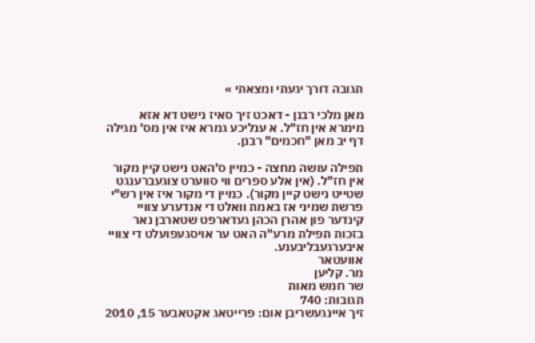תגובה דורך יגעתי ומצאתי »

מאן מלכי רבנן - דאכט זיך סאיז נישט דא אזא מימרא אין חז"ל. א ענליכע גמרא איז אין מס' מגילה דף יב מאן "חכמים" רבנן.

תפילה עושה מחצה - כמיין ס'האט נישט קיין מקור אין חז"ל. (אין אלע ספרים ווי סווערט צוגעברענגט שטייט נישט קיין מקור). כמיין די מקור איז אין רש"י פרשת שמיני אז באמת וואלט די אנדערע צוויי קינדער פון אהרן הכהן געדארפט שטארבן נאר בזכות תפילת מרע"ה האט ער אויסגעפועלט די צוויי איבערגעבליבענע.
אוועטאר
מר. קליען
שר חמש מאות
תגובות: 740
זיך איינגעשריבן אום: פרייטאג אקטאבער 15, 2010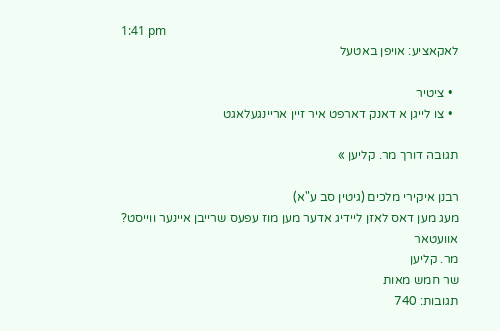1:41 pm
לאקאציע: אויפן באטעל

  • ציטיר
  • צו לייגן א דאנק דארפט איר זיין אריינגעלאגט

תגובה דורך מר. קליען »

רבנן איקירי מלכים (גיטין סב ע"א)
מעג מען דאס לאזן ליידיג אדער מען מוז עפעס שרייבן איינער ווייסט?
אוועטאר
מר. קליען
שר חמש מאות
תגובות: 740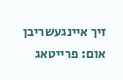זיך איינגעשריבן אום: פרייטאג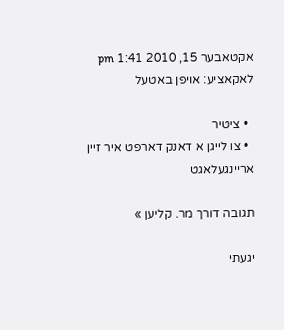אקטאבער 15, 2010 1:41 pm
לאקאציע: אויפן באטעל

  • ציטיר
  • צו לייגן א דאנק דארפט איר זיין אריינגעלאגט

תגובה דורך מר. קליען »

יגעתי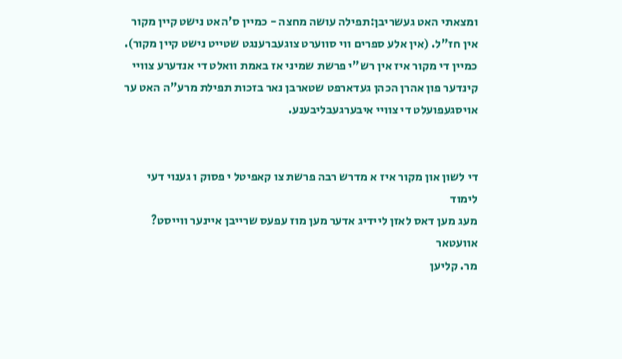ומצאתי האט געשריבן:תפילה עושה מחצה - כמיין ס'האט נישט קיין מקור אין חז"ל. (אין אלע ספרים ווי סווערט צוגעברענגט שטייט נישט קיין מקור). כמיין די מקור איז אין רש"י פרשת שמיני אז באמת וואלט די אנדערע צוויי קינדער פון אהרן הכהן געדארפט שטארבן נאר בזכות תפילת מרע"ה האט ער אויסגעפועלט די צוויי איבערגעבליבענע.


די לשון און מקור איז א מדרש רבה פרשת צו קאפיטל י פסוק ו גענוי דעי לימוד
מעג מען דאס לאזן ליידיג אדער מען מוז עפעס שרייבן איינער ווייסט?
אוועטאר
מר. קליען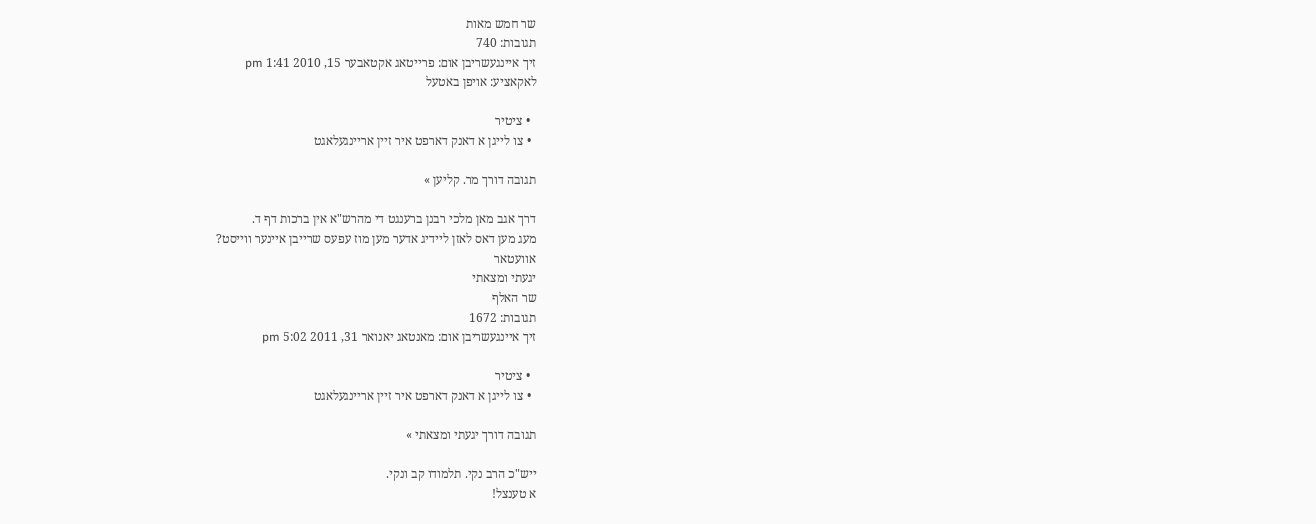שר חמש מאות
תגובות: 740
זיך איינגעשריבן אום: פרייטאג אקטאבער 15, 2010 1:41 pm
לאקאציע: אויפן באטעל

  • ציטיר
  • צו לייגן א דאנק דארפט איר זיין אריינגעלאגט

תגובה דורך מר. קליען »

דרך אגב מאן מלכי רבנן ברענגט די מהרש"א אין ברכות דף ד.
מעג מען דאס לאזן ליידיג אדער מען מוז עפעס שרייבן איינער ווייסט?
אוועטאר
יגעתי ומצאתי
שר האלף
תגובות: 1672
זיך איינגעשריבן אום: מאנטאג יאנואר 31, 2011 5:02 pm

  • ציטיר
  • צו לייגן א דאנק דארפט איר זיין אריינגעלאגט

תגובה דורך יגעתי ומצאתי »

ייש"כ הרב נקי. תלמודו קב ונקי.
א טענצל!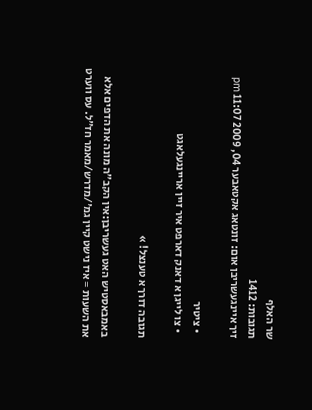שר האלף
תגובות: 1412
זיך איינגעשריבן אום: זונטאג אקטאבער 04, 2009 11:07 pm

  • ציטיר
  • צו לייגן א דאנק דארפט איר זיין אריינגעלאגט

תגובה דורך א טענצל! »

באמבאסטיש האט געשריבן:אין הקב"ה מונה את הדפים אלא את השעות = איז נישט קיין גמ'/מדרש/מאמר חז"ל. עס ווערט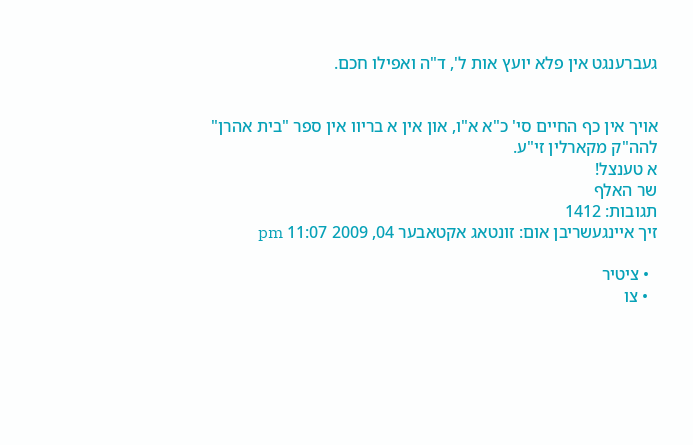געברענגט אין פלא יועץ אות ל', ד"ה ואפילו חכם.


אויך אין כף החיים סי' כ"א א"ו, און אין א בריוו אין ספר "בית אהרן" להה"ק מקארלין זי"ע.
א טענצל!
שר האלף
תגובות: 1412
זיך איינגעשריבן אום: זונטאג אקטאבער 04, 2009 11:07 pm

  • ציטיר
  • צו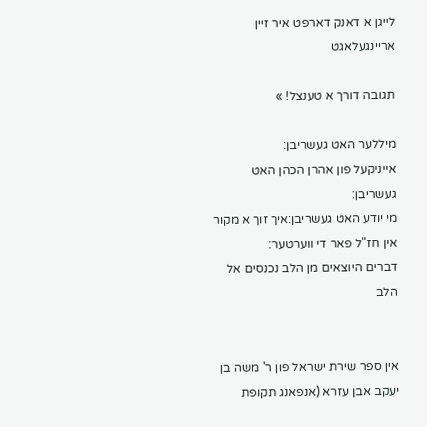לייגן א דאנק דארפט איר זיין אריינגעלאגט

תגובה דורך א טענצל! »

מיללער האט געשריבן:
אייניקעל פון אהרן הכהן האט געשריבן:
מי יודע האט געשריבן:איך זוך א מקור אין חז"ל פאר די ווערטער:
דברים היוצאים מן הלב נכנסים אל הלב


אין ספר שירת ישראל פון ר' משה בן יעקב אבן עזרא (אנפאנג תקופת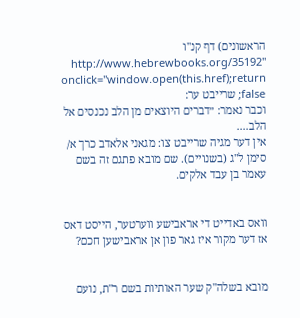הראשונים) דף קנ"ו
http://www.hebrewbooks.org/35192" onclick="window.open(this.href);return false; שרייבט ער:
וכבר נאמר: ״דברים היוצאים מן הלב נכנסים אל הלב....
אין דער מגיה שרייבט צו: מגאני אלאדב כרך א/ סימן ל"ג (בשנויים). שם מובא פתגם זה בשם עאמר בן עבד אלקים.


וואס באדייט די אראבישע ווערטער, הייסט דאס אז דער מקור איז גאר פון אן אראבישען חכם?


מובא בשלה"ק שער האותיות בשם ר"ת, נועם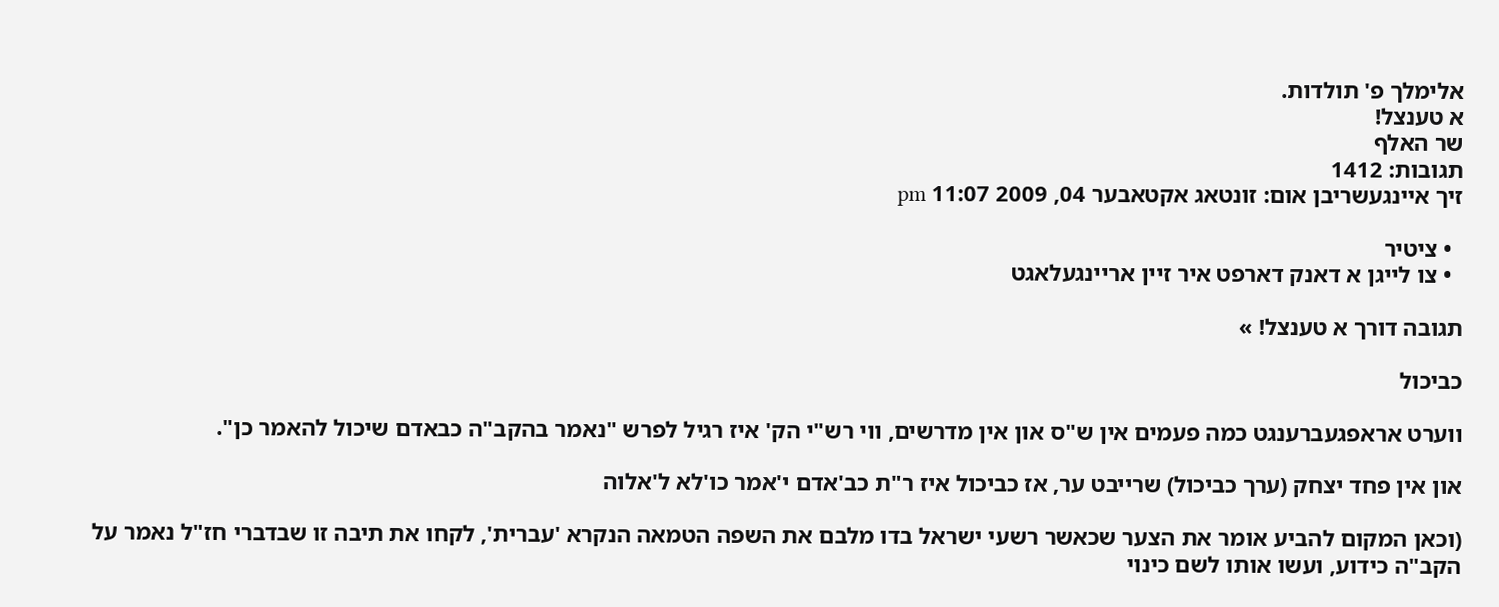אלימלך פ' תולדות.
א טענצל!
שר האלף
תגובות: 1412
זיך איינגעשריבן אום: זונטאג אקטאבער 04, 2009 11:07 pm

  • ציטיר
  • צו לייגן א דאנק דארפט איר זיין אריינגעלאגט

תגובה דורך א טענצל! »

כביכול

ווערט אראפגעברענגט כמה פעמים אין ש"ס און אין מדרשים, ווי רש"י הק' איז רגיל לפרש "נאמר בהקב"ה כבאדם שיכול להאמר כן".

און אין פחד יצחק (ערך כביכול) שרייבט ער, אז כביכול איז ר"ת כב'אדם י'אמר כו'לא ל'אלוה

(וכאן המקום להביע אומר את הצער שכאשר רשעי ישראל בדו מלבם את השפה הטמאה הנקרא 'עברית', לקחו את תיבה זו שבדברי חז"ל נאמר על הקב"ה כידוע, ועשו אותו לשם כינוי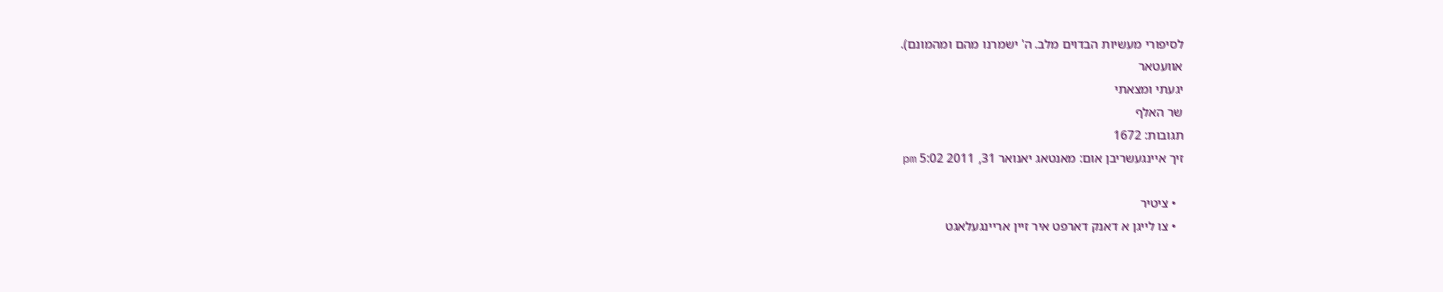לסיפורי מעשיות הבדוים מלב. ה' ישמרנו מהם ומהמונם).
אוועטאר
יגעתי ומצאתי
שר האלף
תגובות: 1672
זיך איינגעשריבן אום: מאנטאג יאנואר 31, 2011 5:02 pm

  • ציטיר
  • צו לייגן א דאנק דארפט איר זיין אריינגעלאגט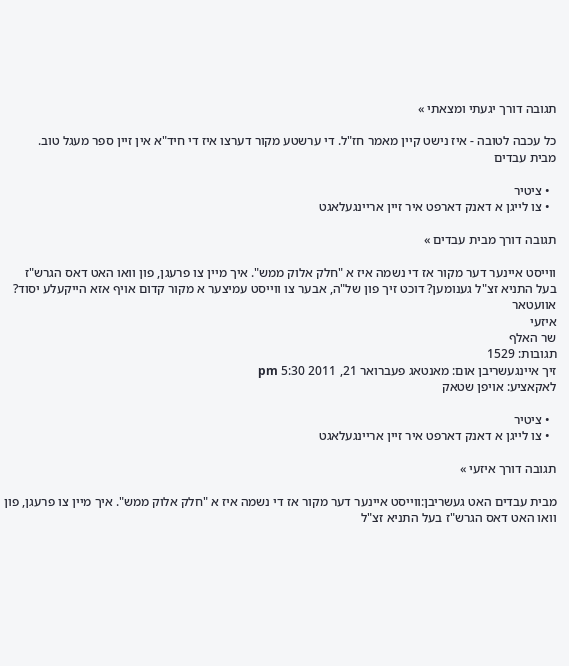תגובה דורך יגעתי ומצאתי »

כל עכבה לטובה - איז נישט קיין מאמר חז"ל. די ערשטע מקור דערצו איז די חיד"א אין זיין ספר מעגל טוב.
מבית עבדים

  • ציטיר
  • צו לייגן א דאנק דארפט איר זיין אריינגעלאגט

תגובה דורך מבית עבדים »

ווייסט איינער דער מקור אז די נשמה איז א "חלק אלוק ממש". איך מיין צו פרעגן, פון וואו האט דאס הגרש"ז בעל התניא זצ"ל גענומען? דוכט זיך פון של"ה, אבער צו ווייסט עמיצער א מקור קדום אויף אזא הייקעלע יסוד?
אוועטאר
איזעי
שר האלף
תגובות: 1529
זיך איינגעשריבן אום: מאנטאג פעברואר 21, 2011 5:30 pm
לאקאציע: אויפן שטאק

  • ציטיר
  • צו לייגן א דאנק דארפט איר זיין אריינגעלאגט

תגובה דורך איזעי »

מבית עבדים האט געשריבן:ווייסט איינער דער מקור אז די נשמה איז א "חלק אלוק ממש". איך מיין צו פרעגן, פון וואו האט דאס הגרש"ז בעל התניא זצ"ל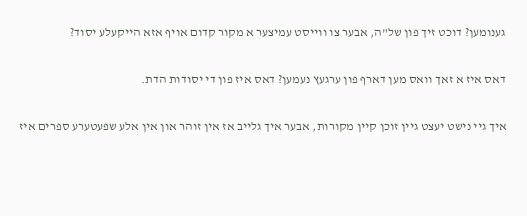גענומען? דוכט זיך פון של"ה, אבער צו ווייסט עמיצער א מקור קדום אויף אזא הייקעלע יסוד?

דאס איז א זאך וואס מען דארף פון ערגעץ נעמען? דאס איז פון די יסודות הדת.

איך גיי נישט יעצט גיין זוכן קיין מקורות, אבער איך גלייב אז אין זוהר און אין אלע שפעטערע ספרים איז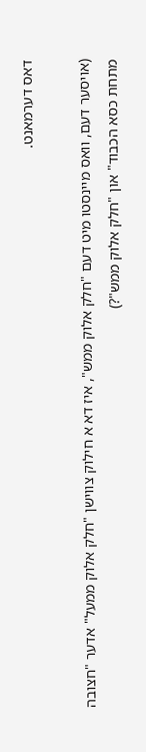דאס דערמאנט.

(אויסער דעם, וואס מיינסטו מיט דעם "חלק אלוק ממש", איז דא א חילוק צווישן "חלק אלוק ממעל" אדער "חצובה מתחת כסא הכבוד" און "חלק אלוק ממש"?)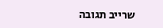שרייב תגובה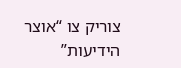צוריק צו “אוצר הידיעות”